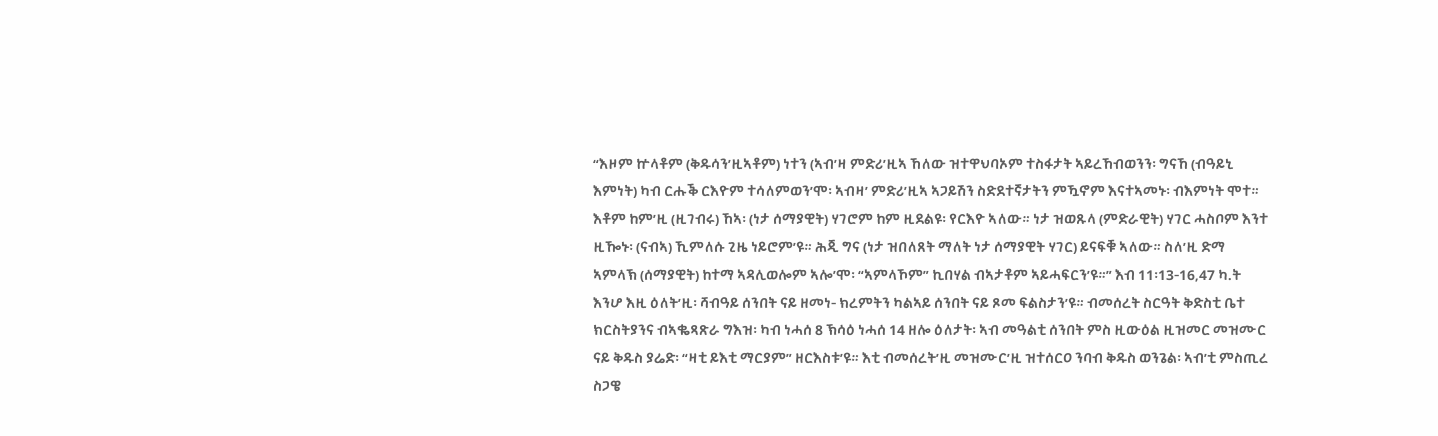“እዞም ኵላቶም (ቅዱሳን’ዚኣቶም) ነተን (ኣብ’ዛ ምድሪ’ዚኣ ኸለው ዝተዋህባኦም ተስፋታት ኣይረኸብወንን፡ ግናኸ (ብዓይኒ እምነት) ካብ ርሑቕ ርእዮም ተሳለምወን’ሞ፡ ኣብዛ’ ምድሪ’ዚኣ ኣጋይሽን ስድደተኛታትን ምዃኖም እናተኣመኑ፡ ብእምነት ሞተ። እቶም ከም’ዚ (ዚገብሩ) ኸኣ፡ (ነታ ሰማያዊት) ሃገሮም ከም ዚደልዩ፡ የርእዮ ኣለው። ነታ ዝወጹላ (ምድራዊት) ሃገር ሓስቦም እንተ ዚዀኑ፡ (ናብኣ) ኺምለሱ ጊዜ ነይሮም’ዩ። ሕጂ ግና (ነታ ዝበለጸት ማለት ነታ ሰማያዊት ሃገር) ይናፍቑ ኣለው። ስለ’ዚ ድማ ኣምላኽ (ሰማያዊት) ከተማ ኣዳሊወሎም ኣሎ’ሞ፡ “ኣምላኾም” ኪበሃል ብኣታቶም ኣይሓፍርን’ዩ።” እብ 11፡13-16,47 ካ.ት
እንሆ እዚ ዕለት’ዚ፡ ሻብዓይ ሰንበት ናይ ዘመነ- ክረምትን ካልኣይ ሰንበት ናይ ጾመ ፍልስታን’ዩ። ብመሰረት ስርዓት ቅድስቲ ቤተ ክርስትያንና ብኣቈጻጽራ ግእዝ፡ ካብ ነሓሰ 8 ኽሳዕ ነሓሰ 14 ዘሎ ዕለታት፡ ኣብ መዓልቲ ሰንበት ምስ ዚውዕል ዚዝመር መዝሙር ናይ ቅዱስ ያሬድ፡ “ዛቲ ይእቲ ማርያም” ዘርእስቱ’ዩ። እቲ ብመሰረት’ዚ መዝሙር’ዚ ዝተሰርዐ ንባብ ቅዱስ ወንጌል፡ ኣብ’ቲ ምስጢረ ስጋዌ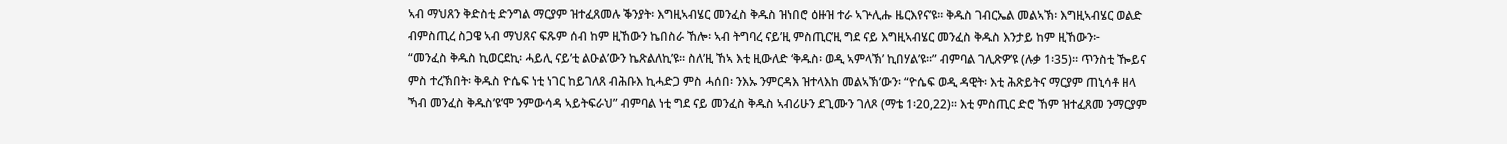ኣብ ማህጸን ቅድስቲ ድንግል ማርያም ዝተፈጸመሉ ቕንያት፡ እግዚኣብሄር መንፈስ ቅዱስ ዝነበሮ ዕዙዝ ተራ ኣጕሊሑ ዜርእየና’ዩ። ቅዱስ ገብርኤል መልኣኽ፡ እግዚኣብሄር ወልድ ብምስጢረ ስጋዌ ኣብ ማህጸና ፍጹም ሰብ ከም ዚኸውን ኬበስራ ኸሎ፡ ኣብ ትግባረ ናይ’ዚ ምስጢር’ዚ ግደ ናይ እግዚኣብሄር መንፈስ ቅዱስ እንታይ ከም ዚኸውን፦
“መንፈስ ቅዱስ ኪወርደኪ፡ ሓይሊ ናይ’ቲ ልዑል’ውን ኬጽልለኪ’ዩ። ስለ’ዚ ኸኣ እቲ ዚውለድ ‘ቅዱስ፡ ወዲ ኣምላኽ’ ኪበሃል’ዩ።” ብምባል ገሊጽዎ’ዩ (ሉቃ 1፡35)። ጥንስቲ ዀይና ምስ ተረኽበት፡ ቅዱስ ዮሴፍ ነቲ ነገር ከይገለጸ ብሕቡእ ኪሓድጋ ምስ ሓሰበ፡ ንእኡ ንምርዳእ ዝተላእከ መልኣኽ’ውን፡ “ዮሴፍ ወዲ ዳዊት፡ እቲ ሕጽይትና ማርያም ጠኒሳቶ ዘላ ኻብ መንፈስ ቅዱስ’ዩ’ሞ ንምውሳዳ ኣይትፍራህ” ብምባል ነቲ ግደ ናይ መንፈስ ቅዱስ ኣብሪሁን ደጊሙን ገለጾ (ማቴ 1፡20,22)። እቲ ምስጢር ድሮ ኸም ዝተፈጸመ ንማርያም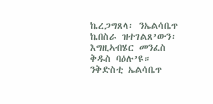ኬረጋግጸላ፡ ንኤልሳቤጥ ኬበስራ ዝተገልጸ’ውን፡ እግዚኣብሄር መንፈስ ቅዱስ ባዕሉ’ዩ። ንቅድስቲ ኤልሳቤጥ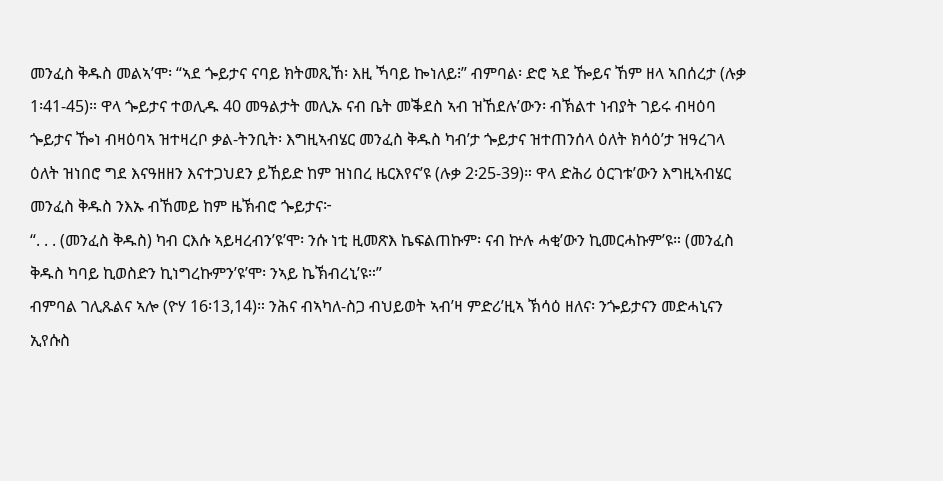መንፈስ ቅዱስ መልኣ’ሞ፡ “ኣደ ጐይታና ናባይ ክትመጺኸ፡ እዚ ኻባይ ኰነለይ፧” ብምባል፡ ድሮ ኣደ ዀይና ኸም ዘላ ኣበሰረታ (ሉቃ 1፡41-45)። ዋላ ጐይታና ተወሊዱ 40 መዓልታት መሊኡ ናብ ቤት መቕደስ ኣብ ዝኸደሉ’ውን፡ ብኽልተ ነብያት ገይሩ ብዛዕባ ጐይታና ዀነ ብዛዕባኣ ዝተዛረቦ ቃል-ትንቢት፡ እግዚኣብሄር መንፈስ ቅዱስ ካብ’ታ ጐይታና ዝተጠንሰላ ዕለት ክሳዕ’ታ ዝዓረገላ ዕለት ዝነበሮ ግደ እናዓዘዘን እናተጋህደን ይኸይድ ከም ዝነበረ ዜርእየና’ዩ (ሉቃ 2፡25-39)። ዋላ ድሕሪ ዕርገቱ’ውን እግዚኣብሄር መንፈስ ቅዱስ ንእኡ ብኸመይ ከም ዜኽብሮ ጐይታና፦
“. . . (መንፈስ ቅዱስ) ካብ ርእሱ ኣይዛረብን’ዩ’ሞ፡ ንሱ ነቲ ዚመጽእ ኬፍልጠኩም፡ ናብ ኵሉ ሓቂ’ውን ኪመርሓኩም’ዩ። (መንፈስ ቅዱስ ካባይ ኪወስድን ኪነግረኩምን’ዩ’ሞ፡ ንኣይ ኬኽብረኒ’ዩ።”
ብምባል ገሊጹልና ኣሎ (ዮሃ 16፡13,14)። ንሕና ብኣካለ-ስጋ ብህይወት ኣብ’ዛ ምድሪ’ዚኣ ኽሳዕ ዘለና፡ ንጐይታናን መድሓኒናን ኢየሱስ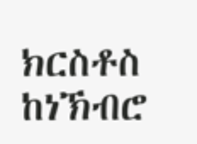ክርስቶስ ከነኽብሮ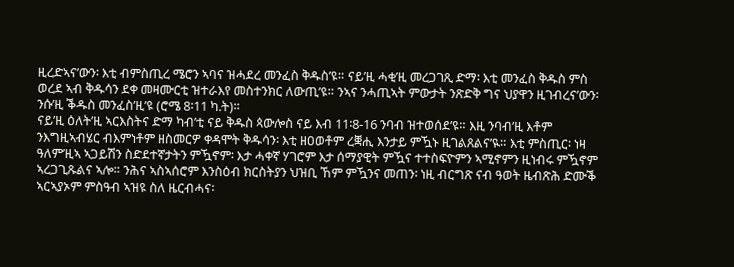ዚረድኣና’ውን፡ እቲ ብምስጢረ ሜሮን ኣባና ዝሓደረ መንፈስ ቅዱስ’ዩ። ናይ’ዚ ሓቂ’ዚ መረጋገጺ ድማ፡ እቲ መንፈስ ቅዱስ ምስ ወረደ ኣብ ቅዱሳን ደቀ መዛሙርቲ ዝተራእየ መስተንክር ለውጢ’ዩ። ንኣና ንሓጢኣት ምውታት ንጽድቅ ግና ህያዋን ዚገብረና’ውን፡ ንሱ’ዚ ቕዱስ መንፈስ’ዚ’ዩ (ሮሜ 8፡11 ካ.ት)።
ናይ’ዚ ዕለት’ዚ ኣርእስትና ድማ ካብ’ቲ ናይ ቅዱስ ጳውሎስ ናይ እብ 11፡8-16 ንባብ ዝተወሰደ’ዩ። እዚ ንባብ’ዚ እቶም ንእግዚኣብሄር ብእምነቶም ዘስመርዎ ቀዳሞት ቅዱሳን፡ እቲ ዘዐወቶም ረቛሒ እንታይ ምዃኑ ዚገልጸልና’ዪ። እቲ ምስጢር፡ ነዛ ዓለም’ዚኣ ኣጋይሽን ስድደተኛታትን ምዃኖም፡ እታ ሓቀኛ ሃገሮም እታ ሰማያዊት ምዃና ተተስፍዮምን ኣሚኖምን ዚነብሩ ምዃኖም ኣረጋጊጹልና ኣሎ። ንሕና ኣስኣሰሮም እንስዕብ ክርስትያን ህዝቢ ኸም ምዃንና መጠን፡ ነዚ ብርግጽ ናብ ዓወት ዜብጽሕ ድሙቕ ኣርኣያኦም ምስዓብ ኣዝዩ ስለ ዜርብሓና፡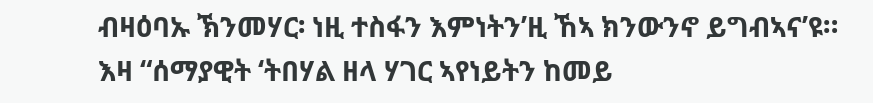ብዛዕባኡ ኽንመሃር፡ ነዚ ተስፋን እምነትን’ዚ ኸኣ ክንውንኖ ይግብኣና’ዩ።
እዛ “ሰማያዊት ‘ትበሃል ዘላ ሃገር ኣየነይትን ከመይ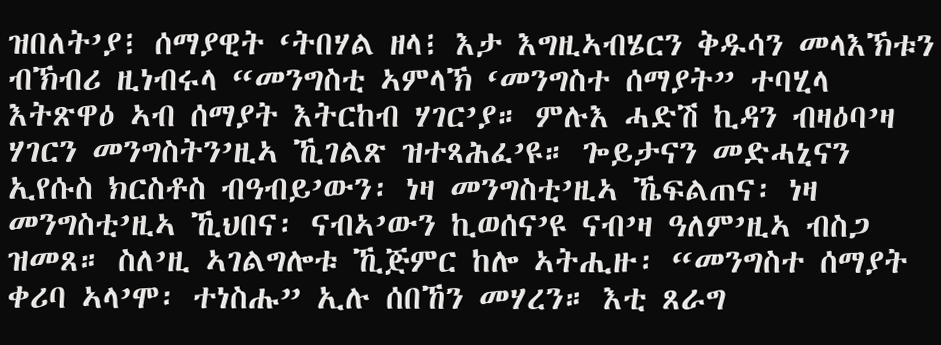ዝበለት’ያ፧ ሰማያዊት ‘ትበሃል ዘላ፧ እታ እግዚኣብሄርን ቅዱሳን መላእኽቱን ብኽብሪ ዚነብሩላ “መንግስቲ ኣምላኽ ‘መንግስተ ሰማያት” ተባሂላ እትጽዋዕ ኣብ ሰማያት እትርከብ ሃገር’ያ። ምሉእ ሓድሽ ኪዳን ብዛዕባ’ዛ ሃገርን መንግስትን’ዚኣ ኺገልጽ ዝተጻሕፈ’ዩ። ጐይታናን መድሓኒናን ኢየሱስ ክርስቶስ ብዓብይ’ውን፡ ነዛ መንግስቲ’ዚኣ ኼፍልጠና፡ ነዛ መንግስቲ’ዚኣ ኺህበና፡ ናብኣ’ውን ኪወሰና’ዩ ናብ’ዛ ዓለም’ዚኣ ብስጋ ዝመጸ። ስለ’ዚ ኣገልግሎቱ ኺጅምር ከሎ ኣትሒዙ፡ “መንግስተ ሰማያት ቀሪባ ኣላ’ሞ፡ ተነስሑ” ኢሉ ሰበኸን መሃረን። እቲ ጸራግ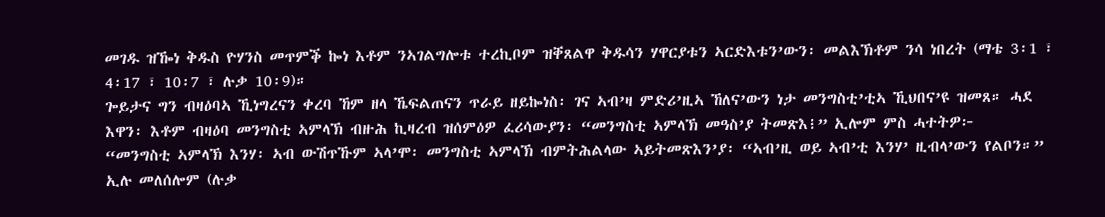መገዱ ዝዀነ ቅዱስ ዮሃንስ መጥምቕ ኰነ እቶም ንኣገልግሎቱ ተረኪቦም ዝቐጸልዋ ቅዱሳን ሃዋርያቱን ኣርድእቱን’ውን፡ መልእኽቶም ንሳ ነበረት (ማቴ 3፡1 ፣ 4፡17 ፣ 10፡7 ፣ ሉቃ 10፡9)።
ጐይታና ግን ብዛዕባኣ ኺነግረናን ቀረባ ኸም ዘላ ኼፍልጠናን ጥራይ ዘይኰነስ፡ ገና ኣብ’ዛ ምድሪ’ዚኣ ኸለና’ውን ነታ መንግስቲ’ቲኣ ኺህበና’ዩ ዝመጸ። ሓደ እዋን፡ እቶም ብዛዕባ መንግስቲ ኣምላኽ ብዙሕ ኪዛረብ ዝሰምዕዎ ፈሪሳውያን፡ “መንግስቲ ኣምላኽ መዓስ’ያ ትመጽእ፧” ኢሎም ምስ ሓተትዎ፦
“መንግስቲ ኣምላኽ እንሃ፡ ኣብ ውሽጥኹም ኣላ’ሞ፡ መንግስቲ ኣምላኽ ብምትሕልላው ኣይትመጽእን’ያ፡ “ኣብ’ዚ ወይ ኣብ’ቲ እንሃ’ ዚብላ’ውን የልቦን።” ኢሉ መለሰሎም (ሉቃ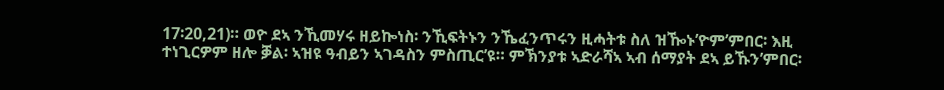17፡20,21)። ወዮ ደኣ ንኺመሃሩ ዘይኰነስ፡ ንኺፍትኑን ንኼፈንጥሩን ዚሓትቱ ስለ ዝዀኑ’ዮም’ምበር፡ እዚ ተነጊርዎም ዘሎ ቓል፡ ኣዝዩ ዓብይን ኣገዳስን ምስጢር’ዩ። ምኽንያቱ ኣድራሻኣ ኣብ ሰማያት ደኣ ይኹን’ምበር፡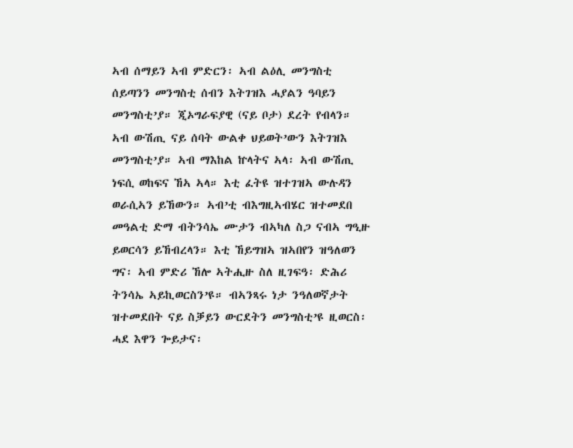ኣብ ሰማይን ኣብ ምድርን፡ ኣብ ልዕሊ መንግስቲ ሰይጣንን መንግስቲ ሰብን እትገዝእ ሓያልን ዓባይን መንግስቲ’ያ። ጂኦግራፍያዊ (ናይ ቦታ) ደረት የብላን። ኣብ ውሽጢ ናይ ሰባት ውልቀ ህይወት’ውን እትገዝእ መንግስቲ’ያ። ኣብ ማእከል ኵላትና ኣላ፡ ኣብ ውሽጢ ነፍሲ ወከፍና ኸኣ ኣላ። እቲ ፈትዩ ዝተገዝኣ ውሉዳን ወራሲኣን ይኸውን። ኣብ’ቲ ብእግዚኣብሄር ዝተመደበ መዓልቲ ድማ ብትንሳኤ ሙታን ብኣካለ ስጋ ናብኣ ግዒዙ ይወርሳን ይኸብረላን። እቲ ኸይግዝኣ ዝኣበየን ዝዓለወን ግና፡ ኣብ ምድሪ ኸሎ ኣትሒዙ ስለ ዚገፍዓ፡ ድሕሪ ትንሳኤ ኣይኪወርስን’ዩ። ብኣንጻሩ ነታ ንዓለወኛታት ዝተመደበት ናይ ስቓይን ውርደትን መንግስቲ’ዩ ዚወርስ፡ ሓደ እዋን ጐይታና፡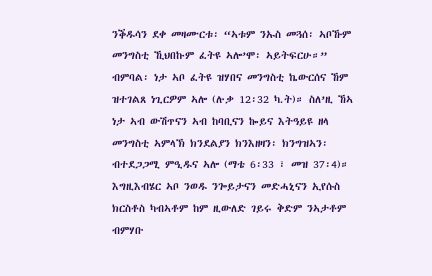ንቕዱሳን ደቀ መዛሙርቱ፡ “ኣቱም ንኡስ መጓሰ፡ ኣቦኹም መንግስቲ ኺህበኩም ፈትዩ ኣሎ’ሞ፡ ኣይትፍርሁ።” ብምባል፡ ነታ ኣቦ ፈትዩ ዝሃበና መንግስቲ ኬውርሰና ኸም ዝተገልጸ ነጊርዎም ኣሎ (ሉቃ 12፡32 ካ.ት)። ስለ’ዚ ኸኣ ነታ ኣብ ውሽጥናን ኣብ ከባቢናን ኰይና እትዓይዩ ዘላ መንግስቲ ኣምላኽ ክንደልያን ክንእዘዛን፡ ክንግዝኣን፡ ብተደጋጋሚ ምዒዱና ኣሎ (ማቴ 6፡33 ፣ መዝ 37፡4)። እግዚእብሄር ኣቦ ንወዱ ንጐይታናን መድሓኒናን ኢየሱስ ክርስቶስ ካብኣቶም ከም ዚውለድ ገይሩ ቅድም ንኣታቶም ብምሃቡ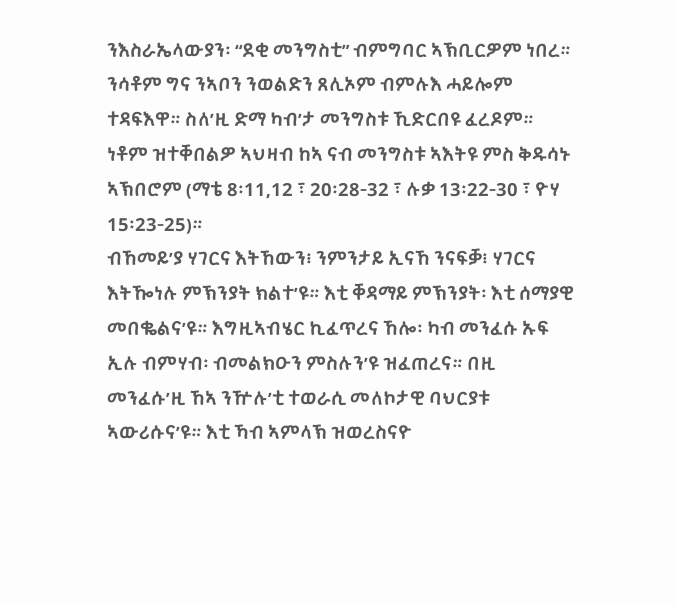ንእስራኤላውያን፡ “ደቂ መንግስቲ” ብምግባር ኣኽቢርዎም ነበረ። ንሳቶም ግና ንኣቦን ንወልድን ጸሊኦም ብምሉእ ሓይሎም ተዳፍእዋ። ስለ’ዚ ድማ ካብ’ታ መንግስቱ ኺድርበዩ ፈረዶም። ነቶም ዝተቐበልዎ ኣህዛብ ከኣ ናብ መንግስቱ ኣእትዩ ምስ ቅዱሳኑ ኣኽበሮም (ማቴ 8፡11,12 ፣ 20፡28-32 ፣ ሉቃ 13፡22-30 ፣ ዮሃ 15፡23-25)።
ብኸመይ’ያ ሃገርና እትኸውን፧ ንምንታይ ኢናኸ ንናፍቓ፧ ሃገርና እትዀነሉ ምኽንያት ክልተ’ዩ። እቲ ቐዳማይ ምኽንያት፡ እቲ ሰማያዊ መበቈልና’ዩ። እግዚኣብሄር ኪፈጥረና ኸሎ፡ ካብ መንፈሱ ኡፍ ኢሉ ብምሃብ፡ ብመልክዑን ምስሉን’ዩ ዝፈጠረና። በዚ መንፈሱ’ዚ ኸኣ ንዅሉ’ቲ ተወራሲ መለኮታዊ ባህርያቱ ኣውሪሱና’ዩ። እቲ ኻብ ኣምላኽ ዝወረስናዮ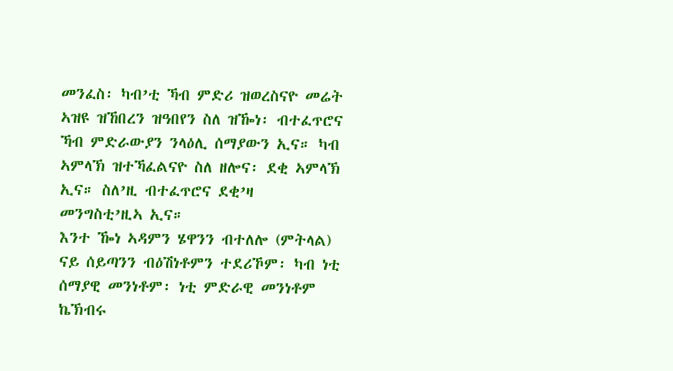መንፈስ፡ ካብ’ቲ ኻብ ምድሪ ዝወረስናዮ መሬት ኣዝዩ ዝኸበረን ዝዓበየን ስለ ዝዀነ፡ ብተፈጥሮና ኻብ ምድራውያን ንላዕሊ ሰማያውን ኢና። ካብ ኣምላኽ ዝተኻፈልናዮ ስለ ዘሎና፡ ደቂ ኣምላኽ ኢና። ስለ’ዚ ብተፈጥሮና ደቂ’ዛ መንግስቲ’ዚኣ ኢና።
እንተ ዀነ ኣዳምን ሄዋንን ብተለሎ (ምትላል) ናይ ሰይጣንን ብዕሽነቶምን ተደሪኾም፡ ካብ ነቲ ሰማያዊ መንነቶም፡ ነቲ ምድራዊ መንነቶም ኬኽብሩ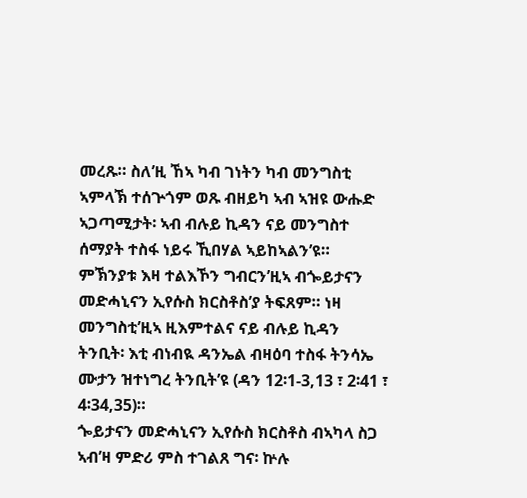መረጹ። ስለ’ዚ ኸኣ ካብ ገነትን ካብ መንግስቲ ኣምላኽ ተሰጕጎም ወጹ ብዘይካ ኣብ ኣዝዩ ውሑድ ኣጋጣሚታት፡ ኣብ ብሉይ ኪዳን ናይ መንግስተ ሰማያት ተስፋ ነይሩ ኺበሃል ኣይከኣልን’ዩ። ምኽንያቱ እዛ ተልእኾን ግብርን’ዚኣ ብጐይታናን መድሓኒናን ኢየሱስ ክርስቶስ’ያ ትፍጸም። ነዛ መንግስቲ’ዚኣ ዚእምተልና ናይ ብሉይ ኪዳን ትንቢት፡ እቲ ብነብዪ ዳንኤል ብዛዕባ ተስፋ ትንሳኤ ሙታን ዝተነግረ ትንቢት’ዩ (ዳን 12፡1-3,13 ፣ 2፡41 ፣ 4፡34,35)።
ጐይታናን መድሓኒናን ኢየሱስ ክርስቶስ ብኣካላ ስጋ ኣብ’ዛ ምድሪ ምስ ተገልጸ ግና፡ ኵሉ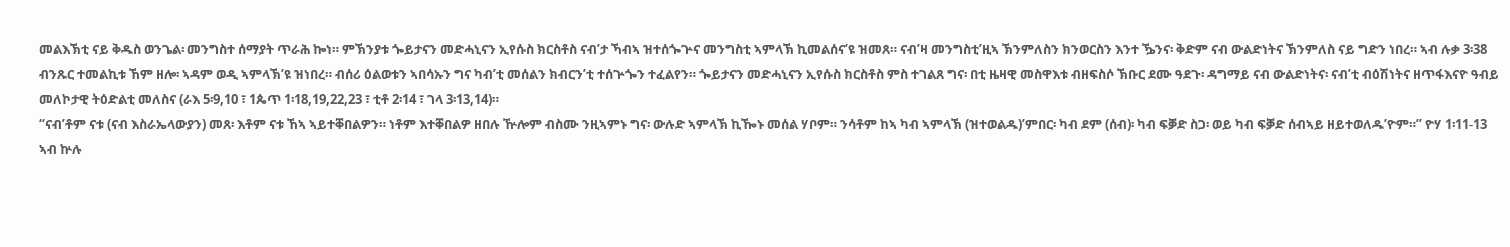መልእኽቲ ናይ ቅዱስ ወንጌል፡ መንግስተ ሰማያት ጥራሕ ኰነ። ምኽንያቱ ጐይታናን መድሓኒናን ኢየሱስ ክርስቶስ ናብ’ታ ኻብኣ ዝተሰጐጕና መንግስቲ ኣምላኽ ኪመልሰና’ዩ ዝመጸ። ናብ’ዛ መንግስቲ’ዚኣ ኽንምለስን ክንወርስን እንተ ዄንና፡ ቅድም ናብ ውልድነትና ኽንምለስ ናይ ግድን ነበረ። ኣብ ሉቃ 3፡38 ብንጹር ተመልኪቱ ኸም ዘሎ፡ ኣዳም ወዲ ኣምላኽ’ዩ ዝነበረ። ብሰሪ ዕልወቱን ኣበሳኡን ግና ካብ’ቲ መሰልን ክብርን’ቲ ተሰጕጐን ተፈልየን። ጐይታናን መድሓኒናን ኢየሱስ ክርስቶስ ምስ ተገልጸ ግና፡ በቲ ዜዛዊ መስዋእቱ ብዘፍስሶ ኽቡር ደሙ ዓደጉ፡ ዳግማይ ናብ ውልድነትና፡ ናብ’ቲ ብዕሽነትና ዘጥፋእናዮ ዓብይ መለኮታዊ ትዕድልቲ መለስና (ራእ 5፡9,10 ፣ 1ጴጥ 1፡18,19,22,23 ፣ ቲቶ 2፡14 ፣ ገላ 3፡13,14)።
“ናብ’ቶም ናቱ (ናብ እስራኤላውያን) መጸ፡ እቶም ናቱ ኸኣ ኣይተቐበልዎን። ነቶም እተቐበልዎ ዘበሉ ዅሎም ብስሙ ንዚኣምኑ ግና፡ ውሉድ ኣምላኽ ኪዀኑ መሰል ሃቦም። ንሳቶም ከኣ ካብ ኣምላኽ (ዝተወልዱ)’ምበር፡ ካብ ደም (ሰብ)፡ ካብ ፍቓድ ስጋ፡ ወይ ካብ ፍቓድ ሰብኣይ ዘይተወለዱ’ዮም።” ዮሃ 1፡11-13
ኣብ ኵሉ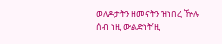ወለዶታትን ዘመናትን ዝነበረ ዅሉ ሰብ ነዚ ውልድነት’ዚ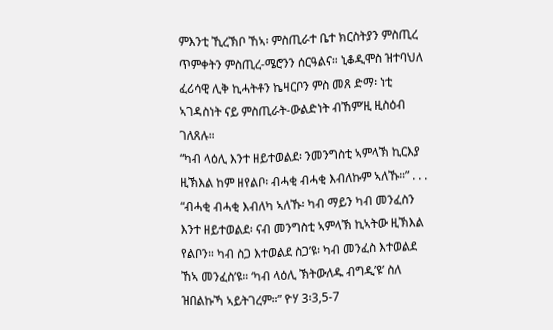ምእንቲ ኺረኽቦ ኸኣ፡ ምስጢራተ ቤተ ክርስትያን ምስጢረ ጥምቀትን ምስጢረ-ሜሮንን ሰርዓልና። ኒቆዲሞስ ዝተባህለ ፈሪሳዊ ሊቅ ኪሓትቶን ኬዛርቦን ምስ መጸ ድማ፡ ነቲ ኣገዳስነት ናይ ምስጢራት-ውልድነት ብኸም’ዚ ዚስዕብ ገለጸሉ።
“ካብ ላዕሊ እንተ ዘይተወልደ፡ ንመንግስቲ ኣምላኽ ኪርእያ ዚኽእል ከም ዘየልቦ፡ ብሓቂ ብሓቂ እብለኩም ኣለኹ።” . . . “ብሓቂ ብሓቂ እብለካ ኣለኹ፡ ካብ ማይን ካብ መንፈስን እንተ ዘይተወልደ፡ ናብ መንግስቲ ኣምላኽ ኪኣትው ዚኽእል የልቦን። ካብ ስጋ እተወልደ ስጋ’ዩ፡ ካብ መንፈስ እተወልደ ኸኣ መንፈስ’ዩ። ‘ካብ ላዕሊ ኽትውለዱ ብግዲ’ዩ’ ስለ ዝበልኩኻ ኣይትገረም።” ዮሃ 3፡3,5-7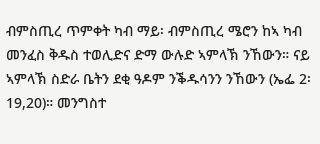ብምስጢረ ጥምቀት ካብ ማይ፡ ብምስጢረ ሜሮን ከኣ ካብ መንፈስ ቅዱስ ተወሊድና ድማ ውሉድ ኣምላኽ ንኸውን። ናይ ኣምላኽ ስድራ ቤትን ደቂ ዓዶም ንቕዱሳንን ንኸውን (ኤፌ 2፡19,20)። መንግስተ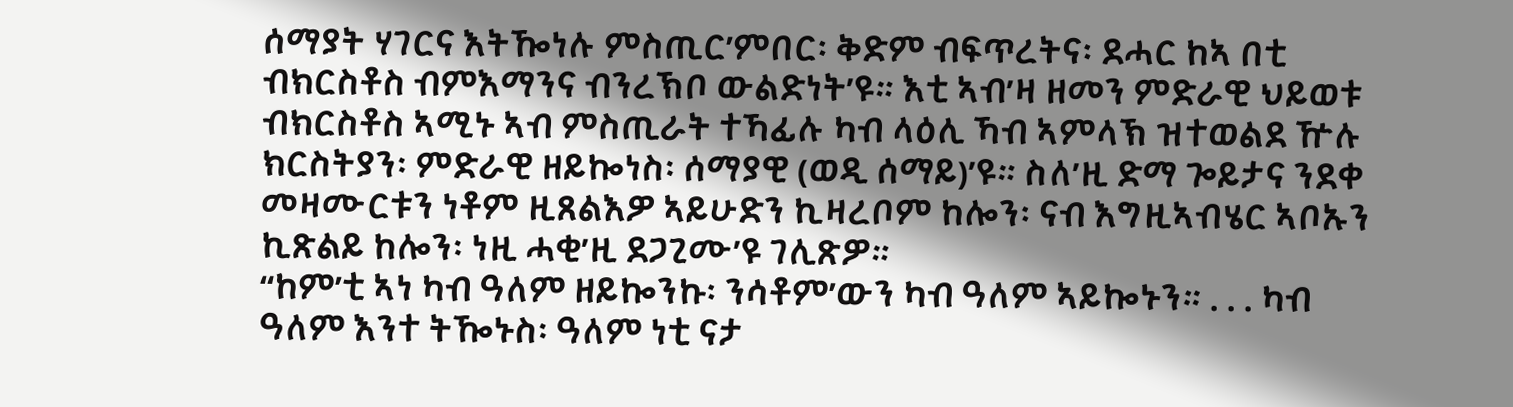ሰማያት ሃገርና እትዀነሉ ምስጢር’ምበር፡ ቅድም ብፍጥረትና፡ ደሓር ከኣ በቲ ብክርስቶስ ብምእማንና ብንረኽቦ ውልድነት’ዩ። እቲ ኣብ’ዛ ዘመን ምድራዊ ህይወቱ ብክርስቶስ ኣሚኑ ኣብ ምስጢራት ተኻፊሉ ካብ ላዕሊ ኻብ ኣምላኽ ዝተወልደ ዅሉ ክርስትያን፡ ምድራዊ ዘይኰነስ፡ ሰማያዊ (ወዲ ሰማይ)’ዩ። ስለ’ዚ ድማ ጐይታና ንደቀ መዛሙርቱን ነቶም ዚጸልእዎ ኣይሁድን ኪዛረቦም ከሎን፡ ናብ እግዚኣብሄር ኣቦኡን ኪጽልይ ከሎን፡ ነዚ ሓቂ’ዚ ደጋጊሙ’ዩ ገሊጽዎ።
“ከም’ቲ ኣነ ካብ ዓለም ዘይኰንኩ፡ ንሳቶም’ውን ካብ ዓለም ኣይኰኑን። . . . ካብ ዓለም እንተ ትዀኑስ፡ ዓለም ነቲ ናታ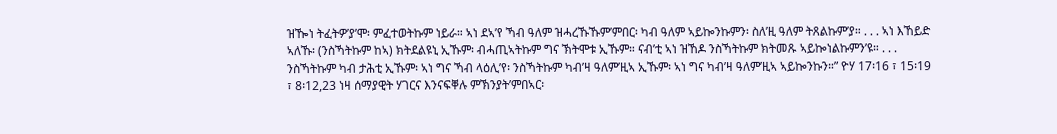ዝዀነ ትፈትዎ’ያ’ሞ፡ ምፈተወትኩም ነይራ። ኣነ ደኣ’የ ኻብ ዓለም ዝሓረኹኹም’ምበር፡ ካብ ዓለም ኣይኰንኩምን፡ ስለ’ዚ ዓለም ትጸልኩም’ያ። . . . ኣነ እኸይድ ኣለኹ፡ (ንስኻትኩም ከኣ) ክትደልዩኒ ኢኹም፡ ብሓጢኣትኩም ግና ኽትሞቱ ኢኹም። ናብ’ቲ ኣነ ዝኸዶ ንስኻትኩም ክትመጹ ኣይኰነልኩምን’ዩ። . . . ንስኻትኩም ካብ ታሕቲ ኢኹም፡ ኣነ ግና ኻብ ላዕሊ’የ፡ ንስኻትኩም ካብ’ዛ ዓለም’ዚኣ ኢኹም፡ ኣነ ግና ካብ’ዛ ዓለም’ዚኣ ኣይኰንኩን።” ዮሃ 17፡16 ፣ 15፡19 ፣ 8፡12,23 ነዛ ሰማያዊት ሃገርና እንናፍቐሉ ምኽንያት’ምበኣር፡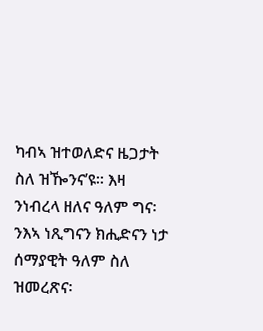ካብኣ ዝተወለድና ዜጋታት ስለ ዝዀንና’ዩ። እዛ ንነብረላ ዘለና ዓለም ግና፡ ንእኣ ነጺግናን ክሒድናን ነታ ሰማያዊት ዓለም ስለ ዝመረጽና፡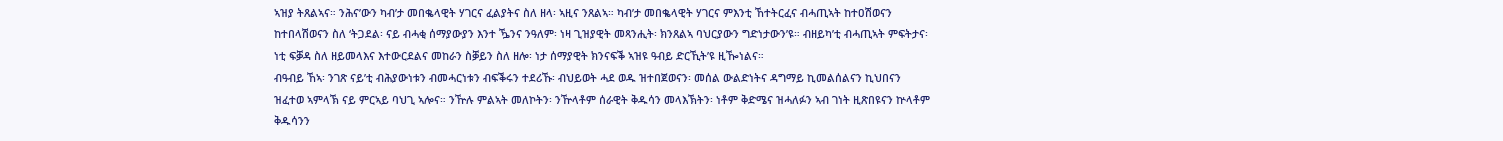ኣዝያ ትጸልኣና። ንሕና’ውን ካብ’ታ መበቈላዊት ሃገርና ፈልያትና ስለ ዘላ፡ ኣዚና ንጸልኣ። ካብ’ታ መበቈላዊት ሃገርና ምእንቲ ኸተትርፈና ብሓጢኣት ከተዐሽወናን ከተበላሽወናን ስለ ‘ትጋደል፡ ናይ ብሓቂ ሰማያውያን እንተ ዄንና ንዓለም፡ ነዛ ጊዝያዊት መጻንሒት፡ ክንጸልኣ ባህርያውን ግድነታውን’ዩ። ብዘይካ’ቲ ብሓጢኣት ምፍትታና፡ ነቲ ፍቓዳ ስለ ዘይመላእና እተውርደልና መከራን ስቓይን ስለ ዘሎ፡ ነታ ሰማያዊት ክንናፍቕ ኣዝዩ ዓብይ ድርኺት’ዩ ዚዀነልና።
ብዓብይ ኸኣ፡ ንገጽ ናይ’ቲ ብሕያውነቱን ብመሓርነቱን ብፍቕሩን ተደሪኹ፡ ብህይወት ሓደ ወዱ ዝተበጀወናን፡ መሰል ውልድነትና ዳግማይ ኪመልሰልናን ኪህበናን ዝፈተወ ኣምላኽ ናይ ምርኣይ ባህጊ ኣሎና። ንዅሉ ምልኣት መለኮትን፡ ንዅላቶም ሰራዊት ቅዱሳን መላእኽትን፡ ነቶም ቅድሜና ዝሓለፉን ኣብ ገነት ዚጽበዩናን ኵላቶም ቅዱሳንን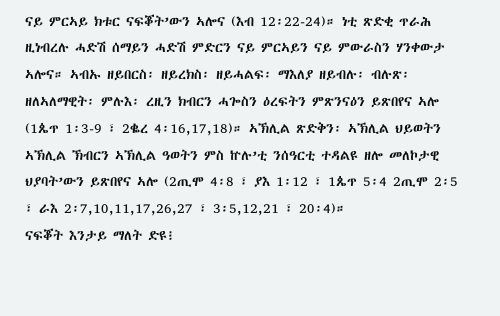ናይ ምርኣይ ክቱር ናፍቖት’ውን ኣሎና (እብ 12፡22-24)። ነቲ ጽድቂ ጥራሕ ዚነብረሉ ሓድሽ ሰማይን ሓድሽ ምድርን ናይ ምርኣይን ናይ ምውራስን ሃንቀውታ ኣሎና። ኣብኡ ዘይበርስ፡ ዘይረክስ፡ ዘይሓልፍ፡ ማእለያ ዘይብሉ፡ ብሉጽ፡ ዘለኣለማዊት፡ ምሉእ፡ ረዚን ክብርን ሓጐስን ዕረፍትን ምጽንናዕን ይጽበየና ኣሎ (1ጴጥ 1፡3-9 ፣ 2ቈረ 4፡16,17,18)። ኣኽሊል ጽድቅን፡ ኣኽሊል ህይወትን ኣኽሊል ኽብርን ኣኽሊል ዓወትን ምስ ኵሉ’ቲ ንሰዓርቲ ተዳልዩ ዘሎ መለኮታዊ ህያባት’ውን ይጽበየና ኣሎ (2ጢሞ 4፡8 ፣ ያእ 1፡12 ፣ 1ጴጥ 5፡4 2ጢሞ 2፡5 ፣ ራእ 2፡7,10,11,17,26,27 ፣ 3፡5,12,21 ፣ 20፡4)።
ናፍቖት እንታይ ማለት ድዩ፧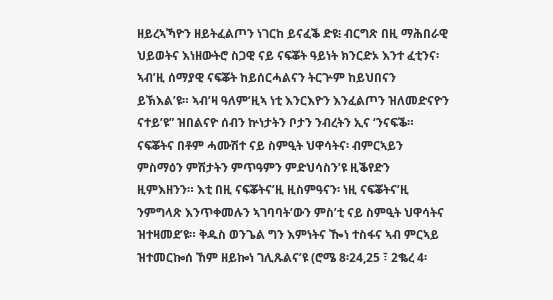ዘይረኣኻዮን ዘይትፈልጦን ነገርከ ይናፈቕ ድዩ፧ ብርግጽ በዚ ማሕበራዊ ህይወትና እነዘውትሮ ስጋዊ ናይ ናፍቖት ዓይነት ክንርድኦ እንተ ፈቲንና፡ ኣብ’ዚ ሰማያዊ ናፍቖት ከይሰርሓልናን ትርጕም ከይህበናን ይኽእል’ዩ። ኣብ’ዛ ዓለም’ዚኣ ነቲ እንርእዮን እንፈልጦን ዝለመድናዮን ናተይ’ዩ” ዝበልናዮ ሰብን ኵነታትን ቦታን ንብረትን ኢና ‘ንናፍቕ። ናፍቖትና በቶም ሓሙሽተ ናይ ስምዒት ህዋሳትና፡ ብምርኣይን ምስማዕን ምሽታትን ምጥዓምን ምድህሳስን’ዩ ዚቕየድን ዚምእዘንን። እቲ በዚ ናፍቖትና’ዚ ዚስምዓናን፡ ነዚ ናፍቖትና’ዚ ንምግላጽ እንጥቀመሉን ኣገባባት’ውን ምስ’ቲ ናይ ስምዒት ህዋሳትና ዝተዛመደ’ዩ። ቅዱስ ወንጌል ግን እምነትና ዀነ ተስፋና ኣብ ምርኣይ ዝተመርኰሰ ኸም ዘይኰነ ገሊጹልና’ዩ (ሮሜ 8፡24,25 ፣ 2ቈረ 4፡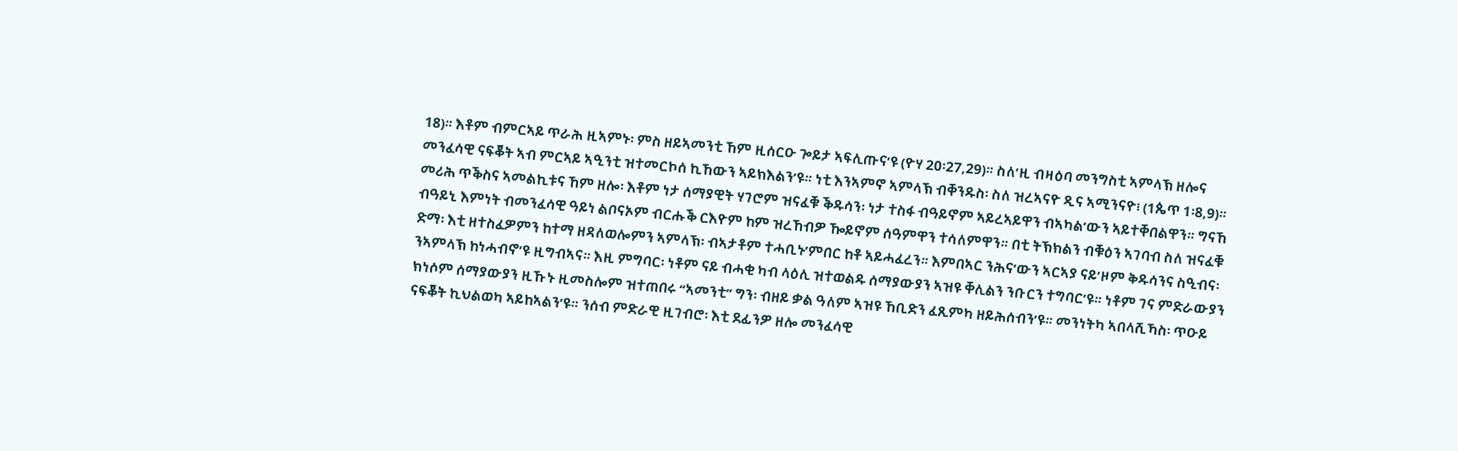18)። እቶም ብምርኣይ ጥራሕ ዚኣምኑ፡ ምስ ዘይኣመንቲ ኸም ዚሰርዑ ጐይታ ኣፍሊጡና’ዩ (ዮሃ 20፡27,29)። ስለ’ዚ ብዛዕባ መንግስቲ ኣምላኽ ዘሎና መንፈሳዊ ናፍቖት ኣብ ምርኣይ ኣዒንቲ ዝተመርኮሰ ኪኸውን ኣይክእልን’ዩ። ነቲ እንኣምኖ ኣምላኽ ብቐንዱስ፡ ስለ ዝረኣናዮ ዲና ኣሚንናዮ፧ (1ጴጥ 1፡8,9)። መሪሕ ጥቕስና ኣመልኪቱና ኸም ዘሎ፡ እቶም ነታ ሰማያዊት ሃገሮም ዝናፈቑ ቕዱሳን፡ ነታ ተስፋ ብዓይኖም ኣይረኣይዋን ብኣካል’ውን ኣይተቐበልዋን። ግናኸ ብዓይኒ እምነት ብመንፈሳዊ ዓይነ ልቦናኦም ብርሑቕ ርእዮም ከም ዝረኸብዎ ዀይኖም ሰዓምዋን ተሳለምዋን። በቲ ትኽክልን ብቑዕን ኣገባብ ስለ ዝናፈቑ ድማ፡ እቲ ዘተስፈዎምን ከተማ ዘዳለወሎምን ኣምላኽ፡ ብኣታቶም ተሓቢኑ’ምበር ከቶ ኣይሓፈረን። እምበኣር ንሕና’ውን ኣርኣያ ናይ’ዞም ቅዱሳንና ስዒብና፡ ንኣምላኽ ከነሓብኖ’ዩ ዚግብኣና። እዚ ምግባር፡ ነቶም ናይ ብሓቂ ካብ ላዕሊ ዝተወልዱ ሰማያውያን ኣዝዩ ቐሊልን ንቡርን ተግባር’ዩ። ነቶም ገና ምድራውያን ክነሶም ሰማያውያን ዚኹኑ ዚመስሎም ዝተጠበሩ “ኣመንቲ” ግን፡ ብዘይ ቃል ዓለም ኣዝዩ ኸቢድን ፈጺምካ ዘይሕሰብን’ዩ። መንነትካ ኣበላሺኻስ፡ ጥዑይ ናፍቖት ኪህልወካ ኣይከኣልን’ዩ። ንሰብ ምድራዊ ዚገብሮ፡ እቲ ደፊንዎ ዘሎ መንፈሳዊ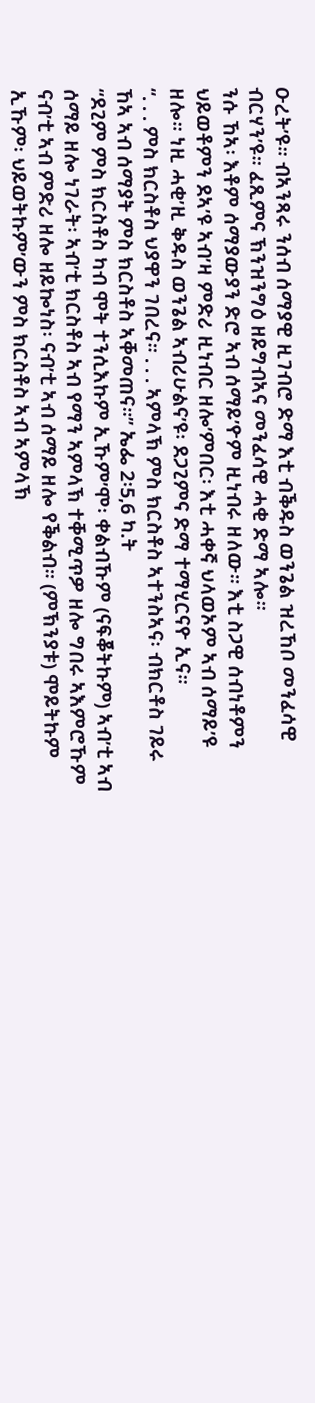ዑረት’ዩ። ብኣንጻሩ ንሰብ ሰማያዊ ዚገብሮ ድማ እቲ ብቕዱስ ወንጌል ዝረኸቦ መንፈሳዊ ብርሃን’ዩ። ፈጺምና ኽንዝንግዕ ዘይግብኣና መንፈሳዊ ሓቂ ድማ ኣሎ።
ንሱ ኸኣ፡ እቶም ሰማያውያን ድሮ ኣብ ሰማይ’ዮም ዚነብሩ ዘለው። እቲ ስጋዊ ሰብነቶምን ህይወቶምን ደኣ’ዩ ኣብ’ዛ ምድሪ ዚነብር ዘሎ’ምበር፡ እቲ ሓቀኛ ህላወኦም ኣብ ሰማይ’ዩ ዘሎ። ነዚ ሓቂ’ዚ ቅዱስ ወንጌል ኣብሪሁልና’ዩ፡ ደጋጊምና ድማ ተማሂርናዮ ኢና።
“. . . ምስ ክርስቶስ ህያዋን ገበረና። . . . ኣምላኽ ምስ ክርስቶስ ኣተንስኣና፡ ብክርቶስ ገይሩ ኸኣ ኣብ ሰማያት ምስ ክርስቶስ ኣቐመጠና።” ኤፌ 2፡5,6 ካ.ት
“ደጊም ምስ ክርስቶስ ካብ ሞት ተንሲእኩም ኢኹም’ሞ፡ ቀልብኹም (ናፍቖትኩም) ኣብ’ቲ ኣብ ሰማይ ዘሎ ነገራት፡ ኣብ’ቲ ክርስቶስ ኣብ የማን ኣምላኽ ተቐሚጥዎ ዘሎ ግበሩ ኣእምሮኹም ናብ’ቲ ኣብ ምድሪ ዘሎ ዘይኰነስ፡ ናብ’ቲ ኣብ ሰማይ ዘሎ የቕልብ። (ምኽንያቱ) ሞይትኩም ኢኹም፡ ህይወትኩም’ውን ምስ ክርስቶስ ኣብ ኣምላኽ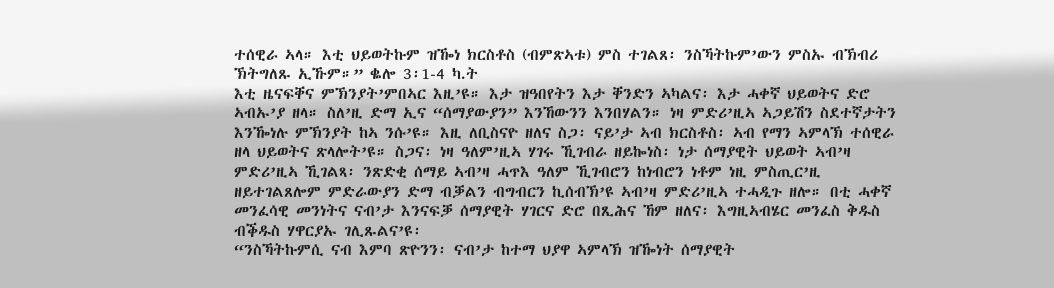ተሰዊራ ኣላ። እቲ ህይወትኩም ዝዀነ ክርስቶስ (ብምጽኣቱ) ምስ ተገልጸ፡ ንስኻትኩም’ውን ምስኡ ብኽብሪ ኽትግለጹ ኢኹም።” ቈሎ 3፡1-4 ካ.ት
እቲ ዜናፍቐና ምኽንያት’ምበኣር እዚ’ዩ። እታ ዝዓበየትን እታ ቐንድን ኣካልና፡ እታ ሓቀኛ ህይወትና ድሮ ኣብኡ’ያ ዘላ። ስለ’ዚ ድማ ኢና “ሰማያውያን” እንኸውንን እንበሃልን። ነዛ ምድሪ’ዚኣ ኣጋይሽን ስደተኛታትን እንዀነሉ ምኽንያት ከኣ ንሱ’ዩ። እዚ ለቢስናዮ ዘለና ስጋ፡ ናይ’ታ ኣብ ክርስቶስ፡ ኣብ የማን ኣምላኽ ተሰዊራ ዘላ ህይወትና ጽላሎት’ዩ። ስጋና፡ ነዛ ዓለም’ዚኣ ሃገሩ ኺገብራ ዘይኰነስ፡ ነታ ሰማያዊት ህይወት ኣብ’ዛ ምድሪ’ዚኣ ኺገልጻ፡ ንጽድቂ ሰማይ ኣብ’ዛ ሓጥእ ዓለም ኺገብሮን ከነብሮን ነቶም ነዚ ምስጢር’ዚ ዘይተገልጸሎም ምድራውያን ድማ ብቓልን ብግብርን ኪሰብኽ’ዩ ኣብ’ዛ ምድሪ’ዚኣ ተሓዲጉ ዘሎ። በቲ ሓቀኛ መንፈሳዊ መንነትና ናብ’ታ እንናፍቓ ሰማያዊት ሃገርና ድሮ በጺሕና ኸም ዘለና፡ እግዚኣብሄር መንፈስ ቅዱስ ብቕዱስ ሃዋርያኡ ገሊጹልና’ዩ፡
“ንስኻትኩምሲ ናብ እምባ ጽዮንን፡ ናብ’ታ ከተማ ህያዋ ኣምላኽ ዝዀነት ሰማያዊት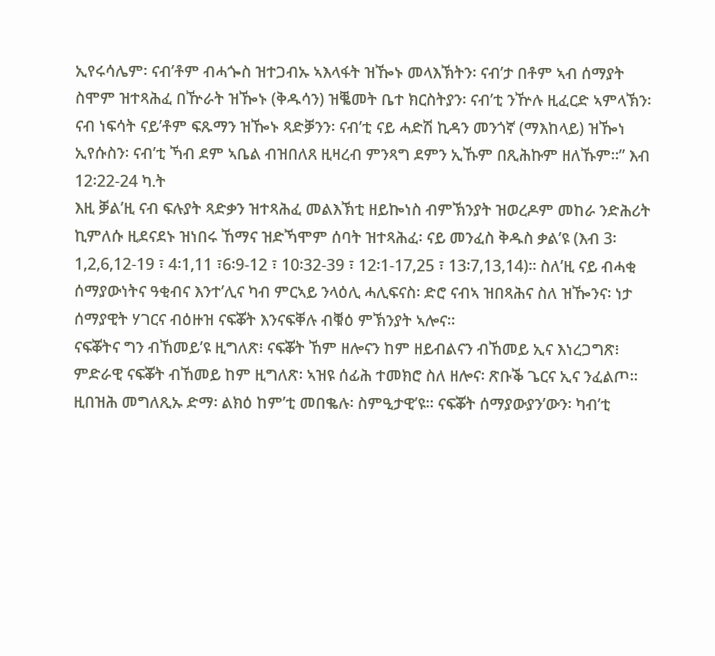ኢየሩሳሌም፡ ናብ’ቶም ብሓጐስ ዝተጋብኡ ኣእላፋት ዝዀኑ መላእኽትን፡ ናብ’ታ በቶም ኣብ ሰማያት ስሞም ዝተጻሕፈ በዅራት ዝዀኑ (ቅዱሳን) ዝቘመት ቤተ ክርስትያን፡ ናብ’ቲ ንዅሉ ዚፈርድ ኣምላኽን፡ ናብ ነፍሳት ናይ’ቶም ፍጹማን ዝዀኑ ጻድቓንን፡ ናብ’ቲ ናይ ሓድሽ ኪዳን መንጎኛ (ማእከላይ) ዝዀነ ኢየሱስን፡ ናብ’ቲ ኻብ ደም ኣቤል ብዝበለጸ ዚዛረብ ምንጻግ ደምን ኢኹም በጺሕኩም ዘለኹም።” እብ 12፡22-24 ካ.ት
እዚ ቓል’ዚ ናብ ፍሉያት ጻድቃን ዝተጻሕፈ መልእኽቲ ዘይኰነስ ብምኽንያት ዝወረዶም መከራ ንድሕሪት ኪምለሱ ዚደናደኑ ዝነበሩ ኸማና ዝድኻሞም ሰባት ዝተጻሕፈ፡ ናይ መንፈስ ቅዱስ ቃል’ዩ (እብ 3፡1,2,6,12-19 ፣ 4፡1,11 ፣6፡9-12 ፣ 10፡32-39 ፣ 12፡1-17,25 ፣ 13፡7,13,14)። ስለ’ዚ ናይ ብሓቂ ሰማያውነትና ዓቂብና እንተ’ሊና ካብ ምርኣይ ንላዕሊ ሓሊፍናስ፡ ድሮ ናብኣ ዝበጻሕና ስለ ዝዀንና፡ ነታ ሰማያዊት ሃገርና ብዕዙዝ ናፍቖት እንናፍቐሉ ብቑዕ ምኽንያት ኣሎና።
ናፍቖትና ግን ብኸመይ’ዩ ዚግለጽ፧ ናፍቖት ኸም ዘሎናን ከም ዘይብልናን ብኸመይ ኢና እነረጋግጽ፧ ምድራዊ ናፍቖት ብኸመይ ከም ዚግለጽ፡ ኣዝዩ ሰፊሕ ተመክሮ ስለ ዘሎና፡ ጽቡቕ ጌርና ኢና ንፈልጦ። ዚበዝሕ መግለጺኡ ድማ፡ ልክዕ ከም’ቲ መበቈሉ፡ ስምዒታዊ’ዩ። ናፍቖት ሰማያውያን’ውን፡ ካብ’ቲ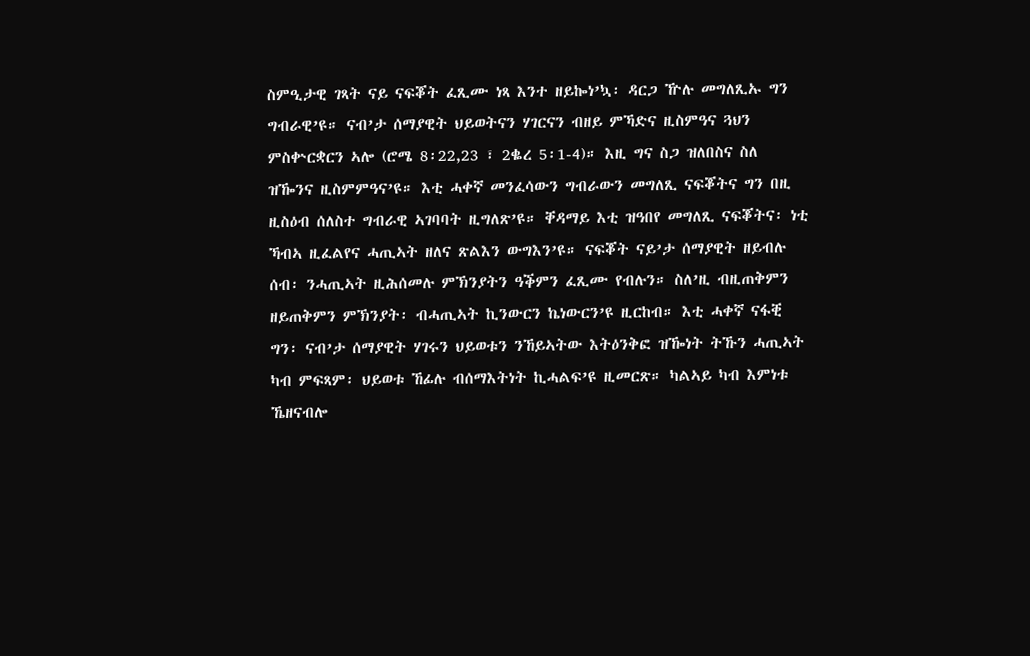ስምዒታዊ ገጻት ናይ ናፍቖት ፈጺሙ ነጻ እንተ ዘይኰነ’ኳ፡ ዳርጋ ዅሉ መግለጺኡ ግን ግብራዊ’ዩ። ናብ’ታ ሰማያዊት ህይወትናን ሃገርናን ብዘይ ምኻድና ዚስምዓና ጓህን ምስቍርቋርን ኣሎ (ሮሜ 8፡22,23 ፣ 2ቈረ 5፡1-4)። እዚ ግና ስጋ ዝለበስና ስለ ዝዀንና ዚስምምዓና’ዩ። እቲ ሓቀኛ መንፈሳውን ግብራውን መግለጺ ናፍቖትና ግን በዚ ዚስዕብ ሰለስተ ግብራዊ ኣገባባት ዚግለጽ’ዩ። ቐዳማይ እቲ ዝዓበየ መግለጺ ናፍቖትና፡ ነቲ ኻብኣ ዚፈልየና ሓጢኣት ዘለና ጽልእን ውግእን’ዩ። ናፍቖት ናይ’ታ ሰማያዊት ዘይብሉ ሰብ፡ ንሓጢኣት ዚሕሰመሉ ምኽንያትን ዓቕምን ፈጺሙ የብሉን። ስለ’ዚ ብዚጠቅምን ዘይጠቅምን ምኽንያት፡ ብሓጢኣት ኪንውርን ኬነውርን’ዩ ዚርከብ። እቲ ሓቀኛ ናፋቒ ግን፡ ናብ’ታ ሰማያዊት ሃገሩን ህይወቱን ንኸይኣትው እትዕንቅፎ ዝዀነት ትኹን ሓጢኣት ካብ ምፍጻም፡ ህይወቱ ኸፊሉ ብሰማእትነት ኪሓልፍ’ዩ ዚመርጽ። ካልኣይ ካብ እምነቱ ኼዘናብሎ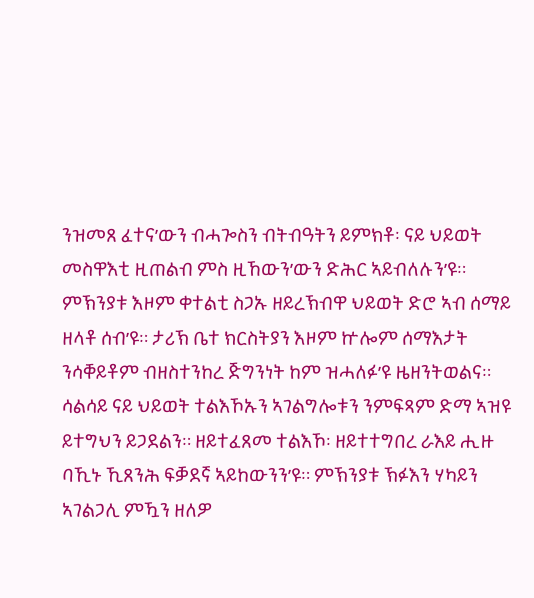ንዝመጸ ፈተና’ውን ብሓጐስን ብትብዓትን ይምክቶ፡ ናይ ህይወት መስዋእቲ ዚጠልብ ምስ ዚኸውን’ውን ድሕር ኣይብለሉን’ዩ። ምኽንያቱ እዞም ቀተልቲ ስጋኡ ዘይረኽብዋ ህይወት ድሮ ኣብ ሰማይ ዘላቶ ሰብ’ዩ። ታሪኽ ቤተ ክርስትያን እዞም ኵሎም ሰማእታት ንሳቐይቶም ብዘስተንከረ ጅግንነት ከም ዝሓለፉ’ዩ ዜዘንትወልና። ሳልሳይ ናይ ህይወት ተልእኾኡን ኣገልግሎቱን ንምፍጻም ድማ ኣዝዩ ይተግህን ይጋደልን። ዘይተፈጸመ ተልእኾ፡ ዘይተተግበረ ራእይ ሒዙ ባኺኑ ኺጸንሕ ፍቓደኛ ኣይከውንን’ዩ። ምኽንያቱ ኽፉእን ሃካይን ኣገልጋሊ ምዃን ዘለዎ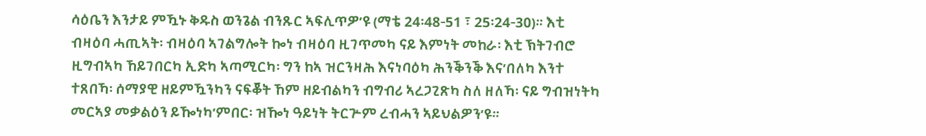ሳዕቤን እንታይ ምዃኑ ቅዱስ ወንጌል ብንጹር ኣፍሊጥዎ’ዩ (ማቴ 24፡48-51 ፣ 25፡24-30)። እቲ ብዛዕባ ሓጢኣት፡ ብዛዕባ ኣገልግሎት ኰነ ብዛዕባ ዚገጥመካ ናይ እምነት መከራ፡ እቲ ኽትገብሮ ዚግብኣካ ኸይገበርካ ኢድካ ኣጣሚርካ፡ ግን ከኣ ዝርንዛሕ እናነባዕካ ሕንቕንቕ እና’በለካ እንተ ተጸበኻ፡ ሰማያዊ ዘይምዃንካን ናፍቖት ኸም ዘይብልካን ብግብሪ ኣረጋጊጽካ ስለ ዘለኻ፡ ናይ ግብዝነትካ መርኣያ መቃልዕን ይዀነካ’ምበር፡ ዝዀነ ዓይነት ትርጕም ረብሓን ኣይህልዎን’ዩ።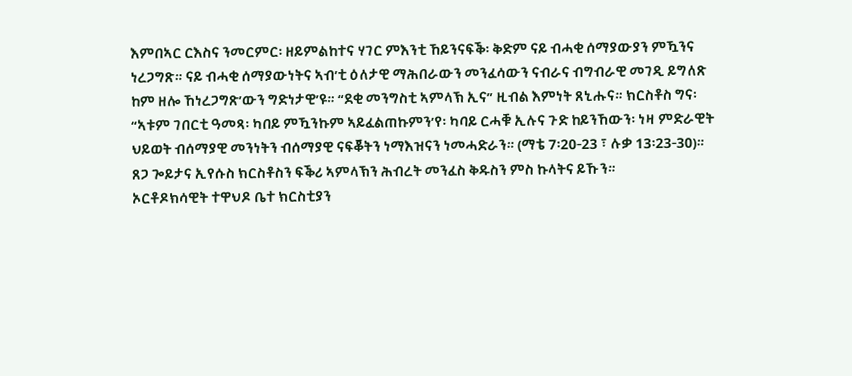እምበኣር ርእስና ንመርምር፡ ዘይምልከተና ሃገር ምእንቲ ኸይንናፍቕ፡ ቅድም ናይ ብሓቂ ሰማያውያን ምዃንና ነረጋግጽ። ናይ ብሓቂ ሰማያውነትና ኣብ’ቲ ዕለታዊ ማሕበራውን መንፈሳውን ናብራና ብግብራዊ መገዲ ይግለጽ ከም ዘሎ ኸነረጋግጽ’ውን ግድነታዊ’ዩ። “ደቂ መንግስቲ ኣምላኽ ኢና” ዚብል እምነት ጸኒሑና። ክርስቶስ ግና፡ “ኣቱም ገበርቲ ዓመጻ፡ ካበይ ምዃንኩም ኣይፈልጠኩምን’የ፡ ካባይ ርሓቑ ኢሉና ጉድ ከይንኸውን፡ ነዛ ምድራዊት ህይወት ብሰማያዊ መንነትን ብሰማያዊ ናፍቖትን ነማእዝናን ነመሓድራን። (ማቴ 7፡20-23 ፣ ሉቃ 13፡23-30)።
ጸጋ ጐይታና ኢየሱስ ክርስቶስን ፍቕሪ ኣምላኽን ሕብረት መንፈስ ቅዱስን ምስ ኩላትና ይኹን።
ኦርቶዶክሳዊት ተዋህዶ ቤተ ክርስቲያን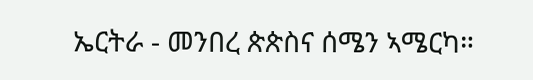ኤርትራ - መንበረ ጵጵስና ሰሜን ኣሜርካ።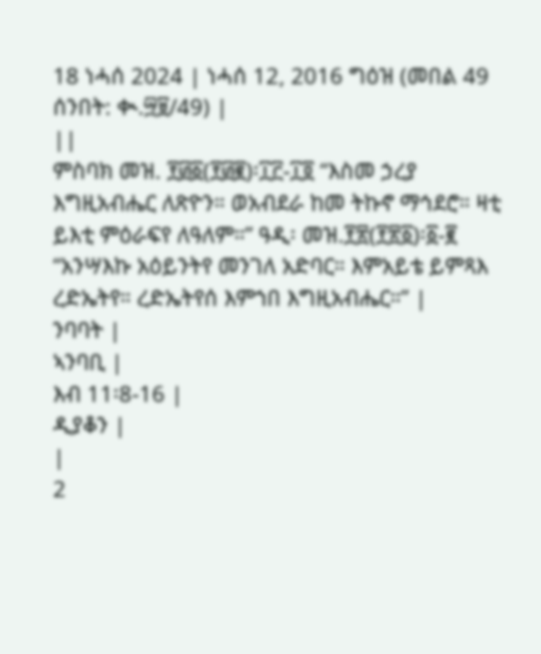18 ነሓሰ 2024 | ነሓሰ 12, 2016 ግዕዝ (መበል 49 ሰንበት: ቊ.፵፱/49) |
||
ምስባክ መዝ. ፻፴፩(፻፴፪)፡፲፫-፲፬ “እስመ ኃረያ እግዚአብሔር ለጽዮን። ወአብደራ ከመ ትኩኖ ማኅደሮ። ዛቲ ይእቲ ምዕራፍየ ለዓለም።” ዓዲ፡ መዝ.፻፳(፻፳፩)፡፩-፪ “አንሣእኩ አዕይንትየ መንገለ አድባር። እምአይቴ ይምጻእ ረድኤትየ። ረድኤትየሰ እምኀበ እግዚአብሔር።” |
ንባባት |
ኣንባቢ |
እብ 11፡8-16 |
ዲያቆን |
|
2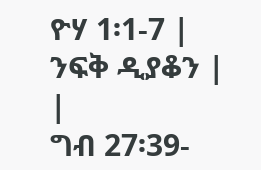ዮሃ 1፡1-7 |
ንፍቅ ዲያቆን |
|
ግብ 27፡39-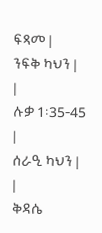ፍጻመ |
ንፍቅ ካህን |
|
ሉቃ 1፡35-45 |
ሰራዒ ካህን |
|
ቅዳሴ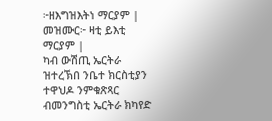፦ዘእግዝእትነ ማርያም | መዝሙር፦ ዛቲ ይእቲ ማርያም |
ካብ ውሽጢ ኤርትራ ዝተረኽበ ንቤተ ክርስቲያን ተዋህዶ ንምቁጽጻር ብመንግስቲ ኤርትራ ክካየድ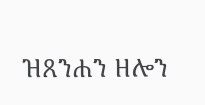ዝጸንሐን ዘሎን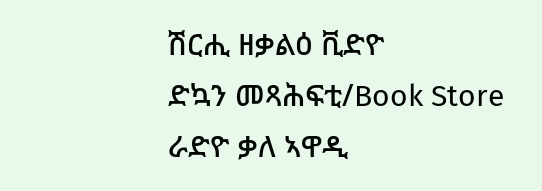ሽርሒ ዘቃልዕ ቪድዮ
ድኳን መጻሕፍቲ/Book Store
ራድዮ ቃለ ኣዋዲ